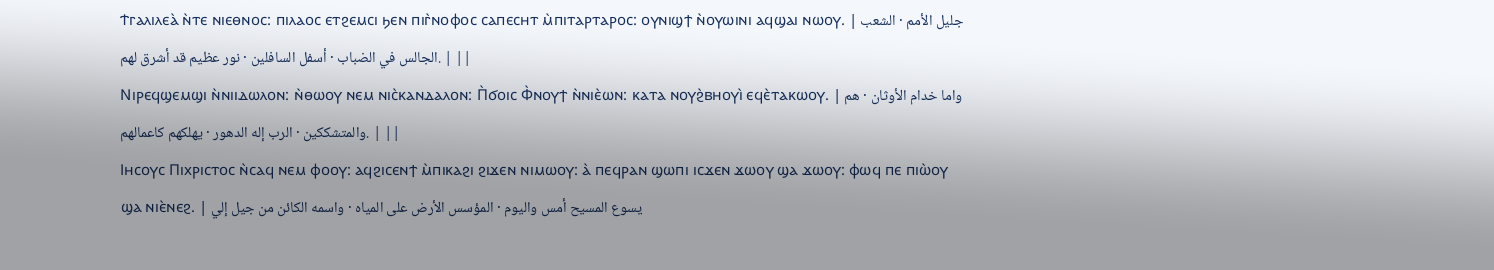Ϯⲅⲁⲗⲓⲗⲉⲁ̀ ⲛ̀ⲧⲉ ⲛⲓⲉⲑⲛⲟⲥ: ⲡⲓⲗⲁⲟⲥ ⲉⲧϩⲉⲙⲥⲓ ϧⲉⲛ ⲡⲓⲅ̀ⲛⲟⲫⲟⲥ ⲥⲁⲡⲉⲥⲏⲧ ⲙ̀ⲡⲓⲧⲁⲣⲧⲁⲣⲟⲥ: ⲟⲩⲛⲓϣϯ ⲛ̀ⲟⲩⲱⲓⲛⲓ ⲁϥϣⲁⲓ ⲛⲱⲟⲩ. | جليل الأمم · الشعب الجالس في الضباب · أسفل السافلين · نور عظيم قد أشرق لهم. | ||
Ⲛⲓⲣⲉϥϣⲉⲙϣⲓ ⲛ̀ⲛⲓⲓⲇⲱⲗⲟⲛ: ⲛ̀ⲑⲱⲟⲩ ⲛⲉⲙ ⲛⲓⲥ̀ⲕⲁⲛⲇⲁⲗⲟⲛ: Ⲡ̀ϭⲟⲓⲥ Ⲫ̀ⲛⲟⲩϯ ⲛ̀ⲛⲓⲉ̀ⲱⲛ: ⲕⲁⲧⲁ ⲛⲟⲩϩ̀ⲃⲏⲟⲩⲓ̀ ⲉϥⲉ̀ⲧⲁⲕⲱⲟⲩ. | واما خدام الأوثان · هم والمتشككين · الرب إله الدهور · يهلكهم كاعمالهم. | ||
Ⲓⲏⲥⲟⲩⲥ Ⲡⲓⲭⲣⲓⲥⲧⲟⲥ ⲛ̀ⲥⲁϥ ⲛⲉⲙ ⲫⲟⲟⲩ: ⲁϥϩⲓⲥⲉⲛϯ ⲙ̀ⲡⲓⲕⲁϩⲓ ϩⲓϫⲉⲛ ⲛⲓⲙⲱⲟⲩ: ⲁ̀ ⲡⲉϥⲣⲁⲛ ϣⲱⲡⲓ ⲓⲥϫⲉⲛ ϫⲱⲟⲩ ϣⲁ ϫⲱⲟⲩ: ⲫⲱϥ ⲡⲉ ⲡⲓⲱ̀ⲟⲩ ϣⲁ ⲛⲓⲉ̀ⲛⲉϩ. | يسوع المسيح أمس واليوم · المؤسس الأرض على المياه · واسمه الكائن من جيل إلي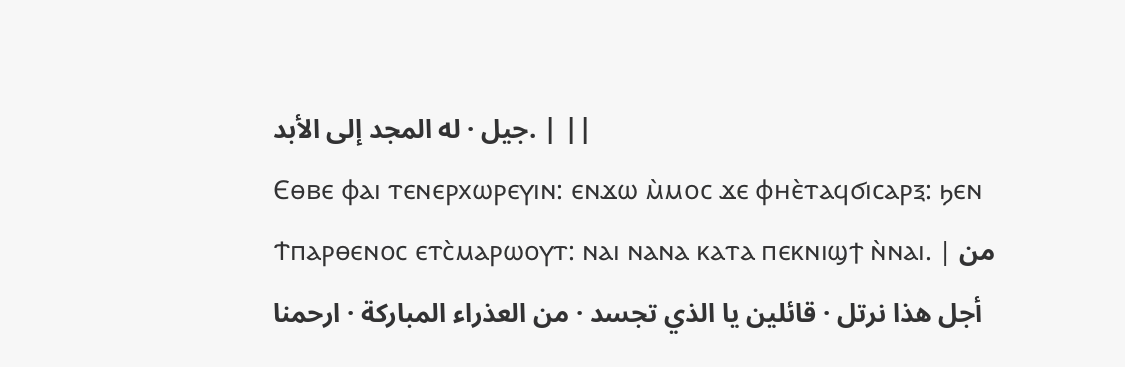جيل · له المجد إلى الأبد. | ||
Ⲉⲑⲃⲉ ⲫⲁⲓ ⲧⲉⲛⲉⲣⲭⲱⲣⲉⲩⲓⲛ: ⲉⲛϫⲱ ⲙ̀ⲙⲟⲥ ϫⲉ ⲫⲏⲉ̀ⲧⲁϥϭⲓⲥⲁⲣⲝ: ϧⲉⲛ Ϯⲡⲁⲣⲑⲉⲛⲟⲥ ⲉⲧⲥ̀ⲙⲁⲣⲱⲟⲩⲧ: ⲛⲁⲓ ⲛⲁⲛⲁ ⲕⲁⲧⲁ ⲡⲉⲕⲛⲓϣϯ ⲛ̀ⲛⲁⲓ. | من أجل هذا نرتل · قائلين يا الذي تجسد · من العذراء المباركة · ارحمنا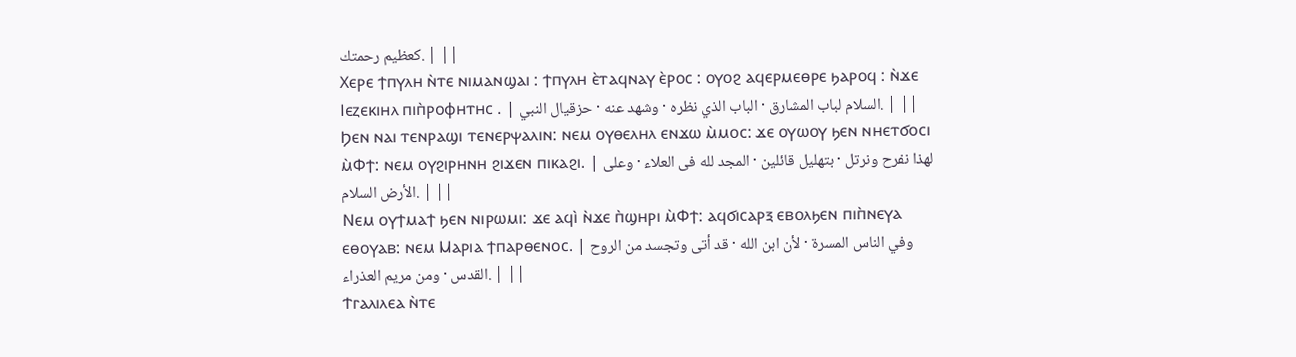كعظيم رحمتك. | ||
Ⲭⲉⲣⲉ ϯⲡⲩⲗⲏ ⲛ̀ⲧⲉ ⲛⲓⲙⲁⲛϣⲁⲓ : ϯⲡⲩⲗⲏ ⲉ̀ⲧⲁϥⲛⲁⲩ ⲉ̀ⲣⲟⲥ : ⲟⲩⲟϩ ⲁϥⲉⲣⲙⲉⲑⲣⲉ ϧⲁⲣⲟϥ : ⲛ̀ϫⲉ Ⲓⲉⲍⲉⲕⲓⲏⲗ ⲡⲓⲡ̀ⲣⲟⲫⲏⲧⲏⲥ . | السلام لباب المشارق · الباب الذي نظره · وشهد عنه · حزقيال النبي. | ||
Ϧⲉⲛ ⲛⲁⲓ ⲧⲉⲛⲣⲁϣⲓ ⲧⲉⲛⲉⲣⲯⲁⲗⲓⲛ: ⲛⲉⲙ ⲟⲩⲑⲉⲗⲏⲗ ⲉⲛϫⲱ ⲙ̀ⲙⲟⲥ: ϫⲉ ⲟⲩⲱⲟⲩ ϧⲉⲛ ⲛⲏⲉⲧϭⲟⲥⲓ ⲙ̀Ⲫϯ: ⲛⲉⲙ ⲟⲩϩⲓⲣⲏⲛⲏ ϩⲓϫⲉⲛ ⲡⲓⲕⲁϩⲓ. | لهذا نفرح ونرتل · بتهليل قائلين · المجد لله فى العلاء · وعلى الأرض السلام. | ||
Ⲛⲉⲙ ⲟⲩϯⲙⲁϯ ϧⲉⲛ ⲛⲓⲣⲱⲙⲓ: ϫⲉ ⲁϥⲓ̀ ⲛ̀ϫⲉ ⲡ̀ϣⲏⲣⲓ ⲙ̀Ⲫϯ: ⲁϥϭⲓⲥⲁⲣⲝ ⲉⲃⲟⲗϧⲉⲛ ⲡⲓⲡ̀ⲛⲉⲩⲁ ⲉⲑⲟⲩⲁⲃ: ⲛⲉⲙ Ⲙⲁⲣⲓⲁ ϯⲡⲁⲣⲑⲉⲛⲟⲥ. | وفي الناس المسرة · لأن ابن الله · قد أتى وتجسد من الروح القدس · ومن مريم العذراء. | ||
Ϯⲅⲁⲗⲓⲗⲉⲁ ⲛ̀ⲧⲉ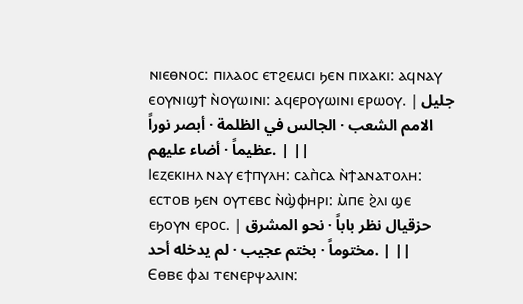ⲛⲓⲉⲑⲛⲟⲥ: ⲡⲓⲗⲁⲟⲥ ⲉⲧϩⲉⲙⲥⲓ ϧⲉⲛ ⲡⲓⲭⲁⲕⲓ: ⲁϥⲛⲁⲩ ⲉⲟⲩⲛⲓϣϯ ⲛ̀ⲟⲩⲱⲓⲛⲓ: ⲁϥⲉⲣⲟⲩⲱⲓⲛⲓ ⲉⲣⲱⲟⲩ. | جليل الامم الشعب · الجالس في الظلمة · أبصر نوراً عظيماً · أضاء عليهم. | ||
Ⲓⲉⲍⲉⲕⲓⲏⲗ ⲛⲁⲩ ⲉϯⲡⲩⲗⲏ: ⲥⲁⲡ̀ⲥⲁ ⲛ̀ϯⲁⲛⲁⲧⲟⲗⲏ: ⲉⲥⲧⲟⲃ ϧⲉⲛ ⲟⲩⲧⲉⲃⲥ ⲛ̀ϣ̀ⲫⲏⲣⲓ: ⲙ̀ⲡⲉ ϩ̀ⲗⲓ ϣⲉ ⲉϧⲟⲩⲛ ⲉⲣⲟⲥ. | حزقيال نظر باباً · نحو المشرق مختوماً · بختم عجيب · لم يدخله أحد. | ||
Ⲉⲑⲃⲉ ⲫⲁⲓ ⲧⲉⲛⲉⲣⲯⲁⲗⲓⲛ: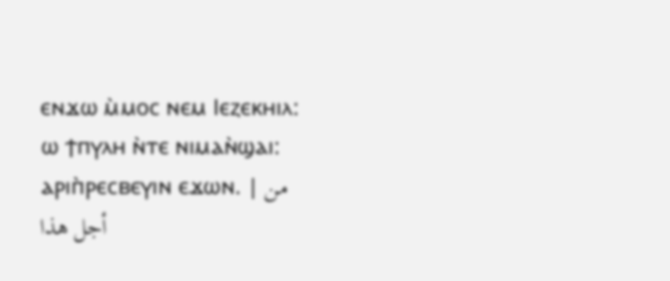ⲉⲛϫⲱ ⲙ̀ⲙⲟⲥ ⲛⲉⲙ Ⲓⲉⲍⲉⲕⲏⲓⲗ: ⲱ ϯⲡⲩⲗⲏ ⲛ̀ⲧⲉ ⲛⲓⲙⲁⲛ̀ϣⲁⲓ: ⲁⲣⲓⲡ̀ⲣⲉⲥⲃⲉⲩⲓⲛ ⲉϫⲱⲛ. | من أجل هذا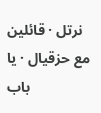نرتل · قائلين مع حزقيال · يا باب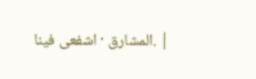المشارق · اشفعى فينا. |